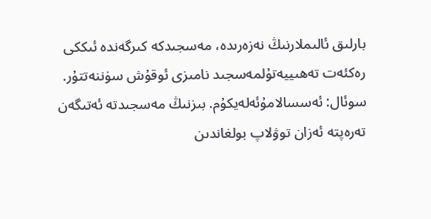بارلىق ئالىملارنىڭ نەزەرىدە، مەسجىدكە كىرگەندە ئىككى رەكئەت تەھىييەتۇلمەسجىد نامىزى ئوقۇش سۈننەتتۇر.
سوئال: ئەسسالامۇئەلەيكۇم. بىزنىڭ مەسجىدتە ئەتىگەن تەرەپتە ئەزان توۋلاپ بولغاندىن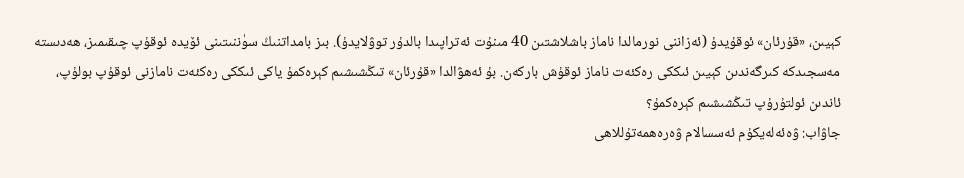كېيىن، «قۇرئان» ئوقۇيدۇ (ئەزاننى نورمالدا ناماز باشلاشتىن 40 مىنۇت ئەتراپىدا بالدۇر توۋلايدۇ). بىز بامداتنىڭ سۈننىتىنى ئۆيدە ئوقۇپ چىقىمىز، ھەدىستە مەسجىدكە كىرگەندىن كېيىن ئىككى رەكئەت ناماز ئوقۇش باركەن. بۇ ئەھۋالدا «قۇرئان» تىڭشىشىم كېرەكمۇ ياكى ئىككى رەكئەت نامازنى ئوقۇپ بولۇپ، ئاندىن ئولتۇرۇپ تىڭشىشىم كېرەكمۇ؟
جاۋاب: ۋەئەلەيكۇم ئەسسالام ۋەرەھمەتۇللاھى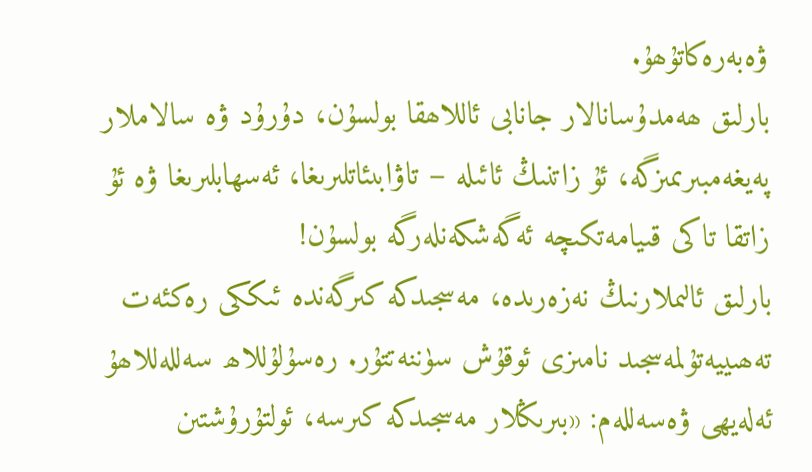ۋەبەرەكاتۇھۇ.
بارلىق ھەمدۇسانالار جانابى ئاللاھقا بولسۇن، دۇرۇد ۋە سالاملار پەيغەمبىرىمىزگە، ئۇ زاتنىڭ ئائىلە – تاۋابىئاتلىرىغا، ئەسھابلىرىغا ۋە ئۇ زاتقا تاكى قىيامەتكىچە ئەگەشكەنلەرگە بولسۇن!
بارلىق ئالىملارنىڭ نەزەرىدە، مەسجىدكە كىرگەندە ئىككى رەكئەت تەھىييەتۇلمەسجىد نامىزى ئوقۇش سۈننەتتۇر. رەسۇلۇللاھ سەللەللاھۇ ئەلەيھى ۋەسەللەم: «بىرىڭلار مەسجىدكە كىرسە، ئولتۇرۇشتىن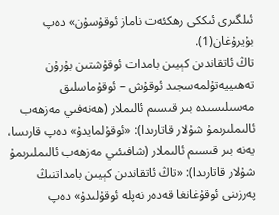ئىلگىرى ئىككى رهكئەت ناماز ئوقۇسۇن» دەپ بۇيرۇغان(1).
تاڭ ئاتقاندىن كېيىن بامدات ئوقۇشتىن بۇرۇن تەھىييەتۇلمەسجىد ئوقۇش – ئوقۇماسلىق مەسىلىسىدە بىر قىسىم ئالىملار (ھەنەفىي مەزھەب ئالىملىرىمۇ شۇلار قاتارىدا): «ئوقۇلمايدۇ» دەپ قارىسا، يەنە بىر قىسىم ئالىملار (شافىئىي مەزھەب ئالىملىرىمۇ شۇلار قاتارىدا): «تاڭ ئاتقاندىن كېيىن بامداتنىڭ پەرزىنى ئوقۇغانغا قەدەر نەپلە ئوقۇلىدۇ» دەپ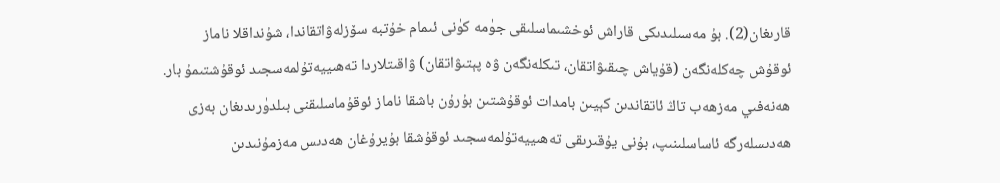قارىغان(2). بۇ مەسىلىدىكى قاراش ئوخشىماسلىقى جۈمە كۈنى ئىمام خۇتبە سۆزلەۋاتقاندا، شۇنداقلا ناماز ئوقۇش چەكلەنگەن (قۇياش چىقىۋاتقان، تىكلەنگەن ۋە پېتىۋاتقان) ۋاقىتلاردا تەھىييەتۇلمەسجىد ئوقۇشتىمۇ بار.
ھەنەفىي مەزھەب تاڭ ئاتقاندىن كېيىن بامدات ئوقۇشتىن بۇرۇن باشقا ناماز ئوقۇماسلىقنى بىلدۈرىدىغان بەزى ھەدىسلەرگە ئاساسلىنىپ، بۇنى يۇقىرىقى تەھىييەتۇلمەسجىد ئوقۇشقا بۇيرۇغان ھەدىس مەزمۇنىدىن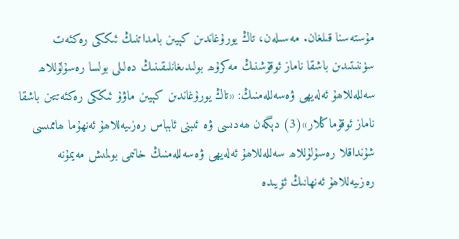مۇستەسنا قىلغان. مەسىلەن، تاڭ يورۇغاندىن كېيىن بامداتنىڭ ئىككى رەكئەت سۈننىتىدىن باشقا ناماز ئوقۇشنىڭ مەكرۇھ بولىدىغانلىقىنىڭ دەلىلى بولسا رەسۇلۇللاھ سەللەللاھۇ ئەلەيھى ۋەسەللەمنىڭ: «تاڭ يورۇغاندىن كېيىن ماۋۇ ئىككى رەكئەتتىن باشقا ناماز ئوقۇماڭلار»(3) دېگەن ھەدىسى ۋە ئىبنى ئابباس رەزىيەللاھۇ ئەنھۇما ھاممىسى شۇنداقلا رەسۇلۇللاھ سەللەللاھۇ ئەلەيھى ۋەسەللەمنىڭ خانىمى بولمىش مەيمۇنە رەزىيەللاھۇ ئەنھانىڭ ئۆيىدە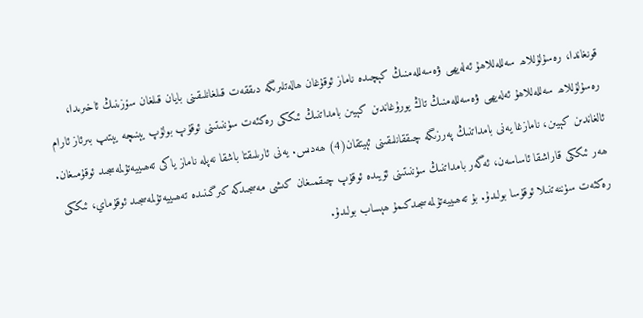قونغاندا، رەسۇلۇللاھ سەللەللاھۇ ئەلەيھى ۋەسەللەمنىڭ كېچىدە ناماز ئوقۇغان ھالەتلىرىگە دىققەت قىلغانلىقىنى بايان قىلغان سۆزىنىڭ ئاخىرىدا، رەسۇلۇللاھ سەللەللاھۇ ئەلەيھى ۋەسەللەمنىڭ تاڭ يورۇغاندىن كېيىن بامداتنىڭ ئىككى رەكئەت سۈننىتىنى ئوقۇپ بولۇپ يېنىچە يېتىپ بىرئاز ئارام ئالغاندىن كېيىن، نامازغا يەنى بامداتنىڭ پەرزىگە چىققانلىقىنى ئېيتقان(4) ھەدىس. يەنى ئارىلىقتا باشقا نەپلە ناماز ياكى تەھىييەتۇلمەسجىد ئوقۇمىغان.
ھەر ئىككى قاراشقا ئاساسەن، ئەگەر بامداتنىڭ سۈننىتىنى ئۆيىدە ئوقۇپ چىقمىغان كىشى مەسجىدكە كىرگىنىدە تەھىييەتۇلمەسجىد ئوقۇماي، ئىككى رەكئەت سۈننەتنىلا ئوقۇسا بولىدۇ. بۇ تەھىييەتۇلمەسجىدكىمۇ ھېساب بولىدۇ.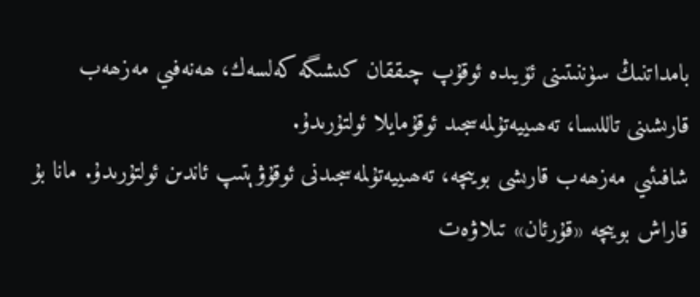بامداتنىڭ سۈننىتىنى ئۆيىدە ئوقۇپ چىققان كىشىگە كەلسەك، ھەنەفىي مەزھەب قارىشىنى تاللىسا، تەھىييەتۇلمەسجىد ئوقۇمايلا ئولتۇرىدۇ.
شافىئىي مەزھەب قارىشى بويىچە، تەھىييەتۇلمەسجىدنى ئوقۇۋېتىپ ئاندىن ئولتۇرىدۇ. مانا بۇ قاراش بويىچە «قۇرئان» تىلاۋەت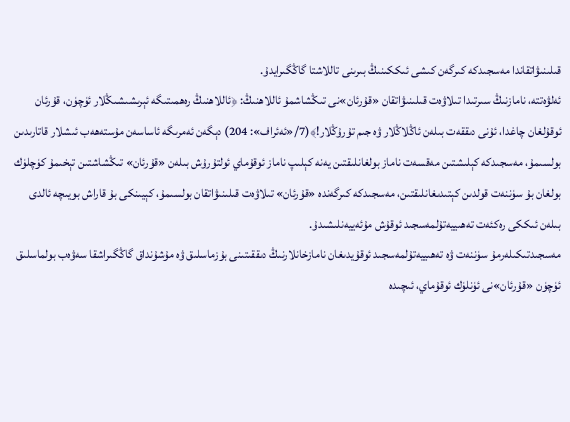قىلىنىۋاتقاندا مەسجىدكە كىرگەن كىشى ئىككىنىڭ بىرىنى تاللاشتا گاڭگىرايدۇ.
ئەلۋەتتە، نامازنىڭ سىرتىدا تىلاۋەت قىلىنىۋاتقان «قۇرئان»نى تىڭشاشمۇ ئاللاھنىڭ: ﴿ئاللاھنىڭ رەھمىتىگە ئېرىشىشىڭلار ئۈچۈن، قۇرئان ئوقۇلغان چاغدا، ئۇنى دىققەت بىلەن ئاڭلاڭلار ۋە جىم تۇرۇڭلار!﴾(7/«ئەئراف»: 204) دېگەن ئەمرىگە ئاساسەن مۇستەھەب ئىشلار قاتارىدىن بولسىمۇ، مەسجىدكە كېلىشتىن مەقسەت ناماز بولغانلىقتىن يەنە كېلىپ ناماز ئوقۇماي ئولتۇرۇش بىلەن «قۇرئان» تىڭشاشتىن تېخىمۇ كۈچلۈك بولغان بۇ سۈننەت قولدىن كېتىدىغانلىقتىن، مەسجىدكە كىرگەندە «قۇرئان» تىلاۋەت قىلىنىۋاتقان بولسىمۇ، كېيىنكى بۇ قاراش بويىچە ئالدى بىلەن ئىككى رەكئەت تەھىييەتۇلمەسجىد ئوقۇش مۇئەييەنلىشىدۇ.
مەسجىدتىكىلەرمۇ سۈننەت ۋە تەھىييەتۇلمەسجىد ئوقۇيدىغان نامازخانلارنىڭ دىققىتىنى بۇزماسلىق ۋە مۇشۇنداق گاڭگىراشقا سەۋەب بولماسلىق ئۈچۈن «قۇرئان»نى ئۈنلۈك ئوقۇماي، ئىچىدە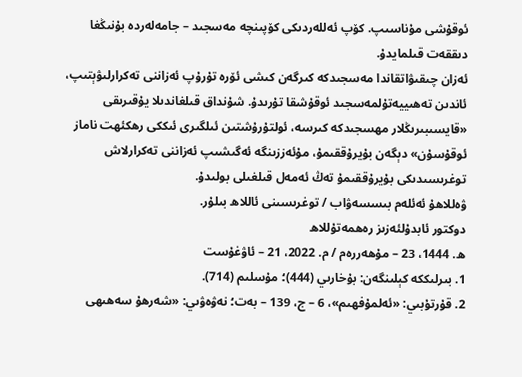ئوقۇشى مۇناسىپ. كۆپ ئەللەردىكى كۆپىنچە مەسجىد – جامەلەردە بۇنىڭغا دىققەت قىلمايدۇ.
ئەزان چىقىۋاتقاندا مەسجىدكە كىرگەن كىشى ئۆرە تۇرۇپ ئەزاننى تەكرارلىۋېتىپ، ئاندىن تەھىييەتۇلمەسجىد ئوقۇشقا تۇرىدۇ. شۇنداق قىلغاندىلا يۇقىرىقى «قايسىبىرىڭلار مهسجىدكه كىرسه، ئولتۇرۇشتىن ئىلگىرى ئىككى رهكئهت ناماز ئوقۇسۇن» دېگەن بۇيرۇققىمۇ، مۇئەززىنگە ئەگىشىپ ئەزاننى تەكرارلاش توغرىسىدىكى بۇيرۇققىمۇ تەڭ ئەمەل قىلغىلى بولىدۇ.
ۋەللاھۇ ئەئلەم بىسسەۋاب / توغرىسىنى ئاللاھ بىلۇر.
دوكتور ئابدۇلئەزىز رەھمەتۇللاھ
ھ. 1444، 23 – مۇھەررەم / م. 2022، 21 – ئاۋغۇست
1. بىرلىككە كېلىنگەن: بۇخارىي (444)؛ مۇسلىم (714).
2. قۇرتۇبىي: «ئەلمۇفھىم»، 6 – ج، 139 – بەت؛ نەۋەۋىي: «شەرھۇ سەھىھى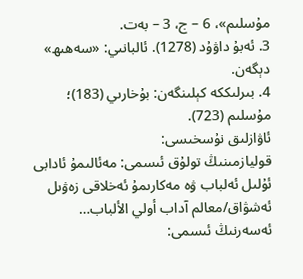مۇسلىم»، 6 – ج، 3 – بەت.
3. ئەبۇ داۋۇد (1278). ئالبانىي: «سەھىھ» دېگەن.
4. بىرلىككە كېلىنگەن: بۇخارىي (183)؛ مۇسلىم (723).
ئاۋازلىق نۇسخىسى:
قوليازمىنىڭ تولۇق ئىسمى: مەئالىمۇ ئادابى ئۇلىل ئەلباب ۋە مەكارىمۇ ئەخلاقى زەۋىل ئەشۋاق/معالم آداب أولي الألباب…
ئەسەرنىڭ ئىسمى: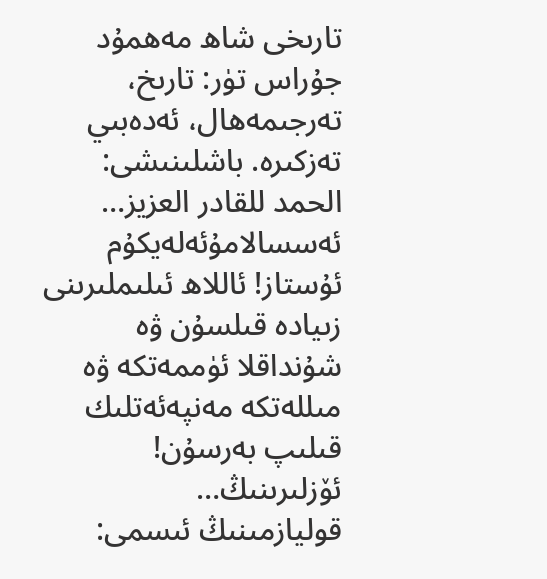تارىخى شاھ مەھمۇد جۇراس تۈر: تارىخ، تەرجىمەھال، ئەدەبىي تەزكىرە. باشلىنىشى: الحمد للقادر العزيز…
ئەسسالامۇئەلەيكۇم ئۇستاز! ئاللاھ ئىلىملىرىنى زىيادە قىلسۇن ۋە شۇنداقلا ئۈممەتكە ۋە مىللەتكە مەنپەئەتلىك قىلىپ بەرسۇن! ئۆزلىرىنىڭ…
قوليازمىنىڭ ئىسمى: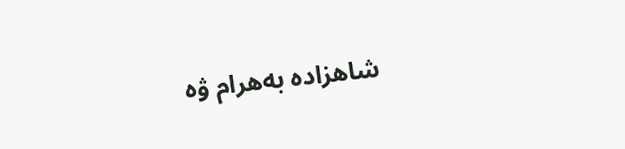شاھزادە بەھرام ۋە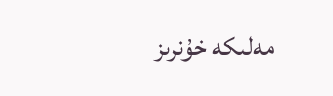مەلىكە خۇنرىز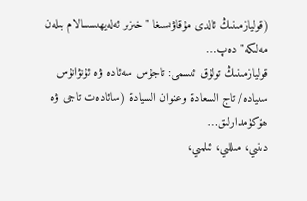(قوليازمىنىڭ ئالدى مۇقاۋىسىغا "خىزىر ئەلەيھىسسالام بىلەن مەلىكە" دەپ…
قوليازمىنىڭ تولۇق ئىسمى: تاجۇس سەئادە ۋە ئۇنۋانۇس سىيادە/ تاج السعادة وعنوان السيادة (سائادەت تاجى ۋە ھۆكۈمدارلىق…
دىنىي، مىللىي، ئىلمىي،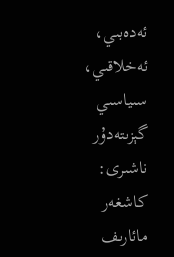ئەدەبىي، ئەخلاقىي، سىياسىي گېزىتەدۇر ناشىرى: كاشغەر مائارىف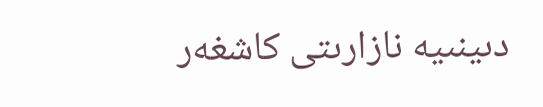دىينىيە نازارىتى كاشغەر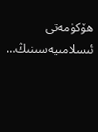ھۆكۈمەتى ئىسلامىيەسىنىڭ…